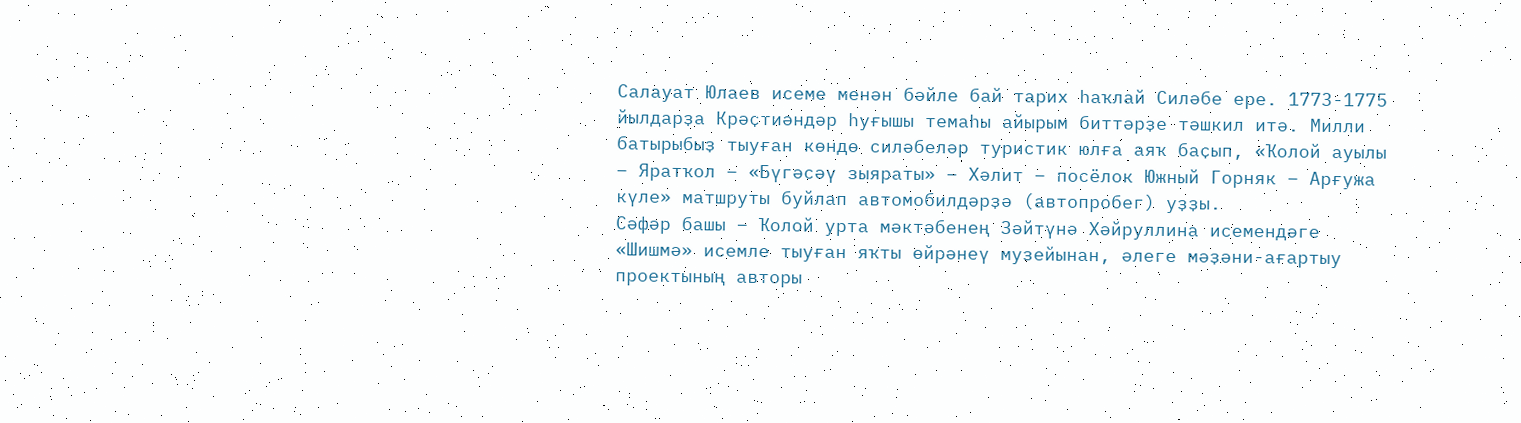Салауат Юлаев исеме менән бәйле бай тарих һаҡлай Силәбе ере. 1773-1775 йылдарҙа Крәҫтиәндәр һуғышы темаһы айырым биттәрҙе тәшкил итә. Милли батырыбыҙ тыуған көндө силәбеләр туристик юлға аяҡ баҫып, «Ҡолой ауылы – Яратҡол – «Бүгәсәү зыяраты» – Хәлит – посёлок Южный Горняк – Арғужа күле» матшруты буйлап автомобилдәрҙә (автопробег) уҙҙы.
Сәфәр башы – Ҡолой урта мәктәбенең Зәйтүнә Хәйруллина исемендәге «Шишмә» исемле тыуған яҡты өйрәнеү музейынан, әлеге мәҙәни-ағартыу проектының авторы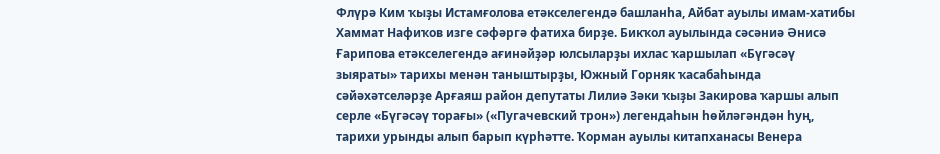Флүрә Ким ҡыҙы Истамғолова етәкселегендә башланһа, Айбат ауылы имам-хатибы Хаммат Нафиҡов изге сәфәргә фатиха бирҙе. Бикҡол ауылында сәсәниә Әнисә Ғарипова етәкселегендә ағинәйҙәр юлсыларҙы ихлас ҡаршылап «Бүгәсәү зыяраты» тарихы менән таныштырҙы, Южный Горняк ҡасабаһында сәйәхәтселәрҙе Арғаяш район депутаты Лилиә Зәки ҡыҙы Закирова ҡаршы алып серле «Бүгәсәү торағы» («Пугачевский трон») легендаһын һөйләгәндән һуң, тарихи урынды алып барып күрһәтте. Ҡорман ауылы китапханасы Венера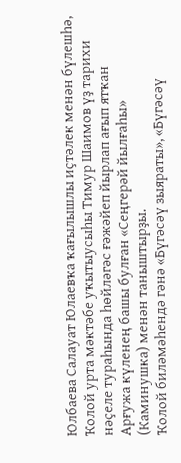Юлбаева Салауат Юлаевҡа ҡағылышлы иҫтәлек менән бүлешһә, Ҡолой урта мәктәбе уҡытыусыһы Тимур Шаимов үҙ тарихи нәҫеле тураһында һөйләгәс ғәжәйеп йырлап ағып ятҡан Арғужа күленең башы булған «Сеңгерәй йылғаһы» (Каминушка) менән таныштырҙы.
Ҡолой биләмәһендә гәнә «Бүгәсәү зыяраты», «Бүгәсәү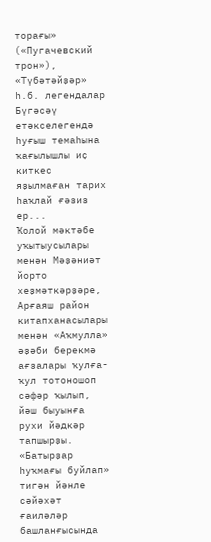торағы» («Пугачевский трон»), «Түбәтәйҙәр» һ.б. легендалар Бүгәсәү етәкселегендә һуғыш темаһына ҡағылышлы иҫ киткес яҙылмаған тарих һаҡлай ғәзиз ер...
Ҡолой мәктәбе уҡытыусылары менән Мәҙәниәт йорто хеҙмәткәрҙәре, Арғаяш район китапханасылары менән «Аҡмулла» әҙәби берекмә ағзалары ҡулға-ҡул тотоношоп сәфәр ҡылып, йәш быуынға рухи йәдкәр тапшырҙы.
«Батырҙар һуҡмағы буйлап» тигән йәнле сәйәхәт ғаиләләр башланғысында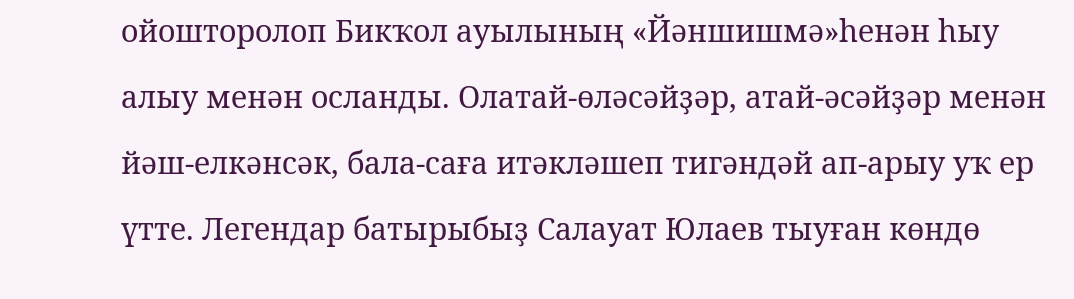ойошторолоп Бикҡол ауылының «Йәншишмә»һенән һыу алыу менән осланды. Олатай-өләсәйҙәр, атай-әсәйҙәр менән йәш-елкәнсәк, бала-саға итәкләшеп тигәндәй ап-арыу уҡ ер үтте. Легендар батырыбыҙ Салауат Юлаев тыуған көндө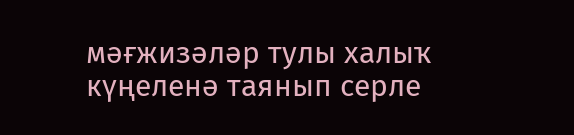мәғжизәләр тулы халыҡ күңеленә таянып серле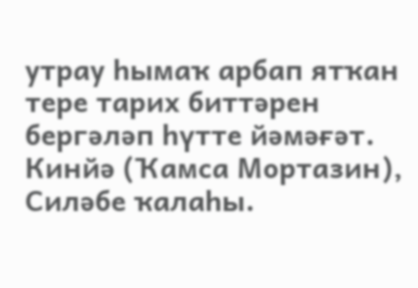утрау һымаҡ арбап ятҡан тере тарих биттәрен бергәләп һүтте йәмәғәт.
Кинйә (Ҡамса Мортазин), Силәбе ҡалаһы.